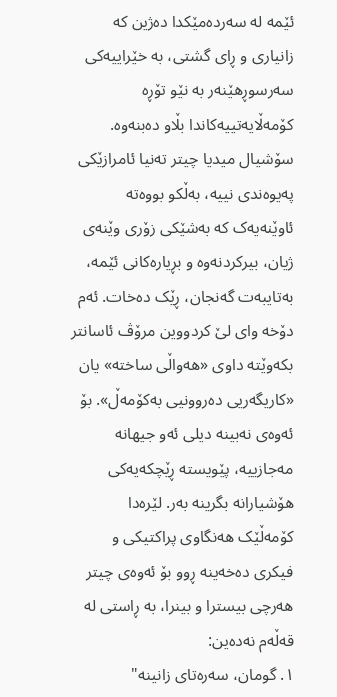ئێمە لە سەردەمێکدا دەژین کە زانیاری و ڕای گشتی، بە خێراییەکی سەرسوڕهێنەر بە نێو تۆڕە کۆمەڵایەتییەکاندا بڵاو دەبنەوە.
سۆشیال میدیا چیتر تەنیا ئامرازێکی پەیوەندی نییە، بەڵکو بووەتە ئاوێنەیەک کە بەشێکی زۆری وێنەی ژیان، بیرکردنەوە و بڕیارەکانی ئێمە، بەتایبەت گەنجان، ڕێک دەخات. ئەم دۆخە وای لێ کردووین مرۆڤ ئاسانتر بکەوێتە داوی «هەواڵی ساختە» یان «کاریگەریی دەروونیی بەکۆمەڵ». بۆ ئەوەی نەبینە دیلی ئەو جیهانە مەجازییە، پێویستە ڕێچکەیەکی هۆشیارانە بگرینە بەر. لێرەدا کۆمەڵێک هەنگاوی پراکتیکی و فیکری دەخەینە ڕوو بۆ ئەوەی چیتر هەرچی بیسترا و بینرا، بە ڕاستی لە قەڵەم نەدەین:
١. گومان، سەرەتای زانینە"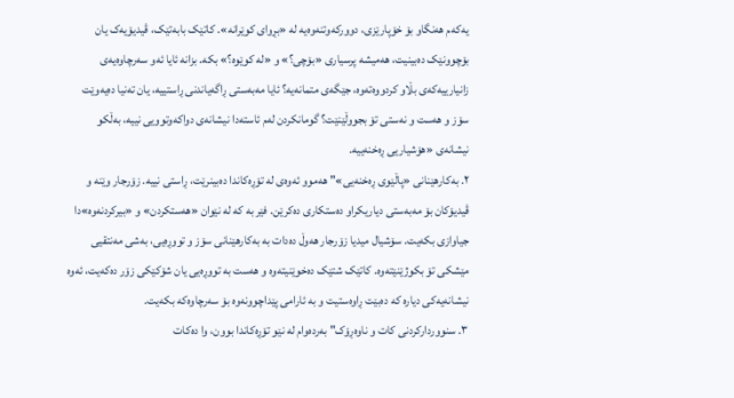یەکەم هەنگاو بۆ خۆپارێزی، دوورکەوتنەوەیە لە «بڕوای کوێرانە». کاتێک بابەتێک، ڤیدیۆیەک یان بۆچوونێک دەبینیت، هەمیشە پرسیاری «بۆچی؟» و «لە کوێوە؟» بکە. بزانە ئایا ئەو سەرچاوەیەی زانیارییەکەی بڵاو کردووەتەوە، جێگەی متمانەیە؟ ئایا مەبەستی ڕاگەیاندنی ڕاستییە، یان تەنیا دەیەوێت سۆز و هەست و نەستی تۆ بجووڵێنێت؟ گومانکردن لەم ئاستەدا نیشانەی دواکەوتوویی نییە، بەڵکو نیشانەی «هۆشیاریی ڕەخنەییە.
٢. بەکارهێنانی «پاڵێوی ڕەخنەیی»" هەموو ئەوەی لە تۆڕەکاندا دەبینرێت، ڕاستی نییە. زۆرجار وێنە و ڤیدیۆکان بۆ مەبەستی دیاریکراو دەستکاری دەکرێن. فێر بە کە لە نێوان «هەستکردن» و «بیرکردنەوە»دا جیاوازی بکەیت. سۆشیال میدیا زۆرجار هەوڵ دەدات بە بەکارهێنانی سۆز و تووڕەیی، بەشی مەنتقیی مێشکی تۆ بکوژێنێتەوە. کاتێک شتێک دەخوێنیتەوە و هەست بە تووڕەیی یان شۆکێکی زۆر دەکەیت، ئەوە نیشانەیەکی دیارە کە دەبێت ڕاوەستیت و بە ئارامی پێداچوونەوە بۆ سەرچاوەکە بکەیت.
٣. سنووردارکردنی کات و ناوەڕۆک" بەردەوام لە نێو تۆڕەکاندا بوون، وا دەکات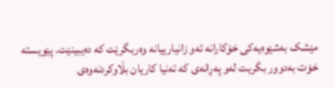مێشک بەشێوەیەکی خۆکارانە ئەو زانیارییانە وەربگرێت کە دەیبینێت. پێویستە خۆت بەدوور بگریت لەو پەڕانەی کە تەنیا کاریان بڵاوکردنەوەی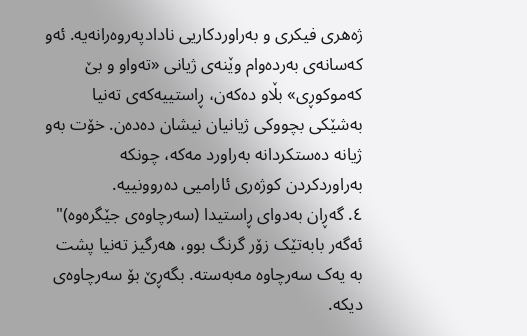ژەهری فیکری و بەراوردکاریی نادادپەروەرانەیە. ئەو کەسانەی بەردەوام وێنەی ژیانی «تەواو و بێ کەموکوڕی» بڵاو دەکەن، ڕاستییەکەی تەنیا بەشێکی بچووکی ژیانیان نیشان دەدەن. خۆت بەو ژیانە دەستکردانە بەراورد مەکە، چونکە بەراوردکردن کوژەری ئارامیی دەروونییە.
٤. گەڕان بەدوای ڕاستیدا (سەرچاوەی جێگرەوە)" ئەگەر بابەتێک زۆر گرنگ بوو، هەرگیز تەنیا پشت بە یەک سەرچاوە مەبەستە. بگەڕێ بۆ سەرچاوەی دیکە.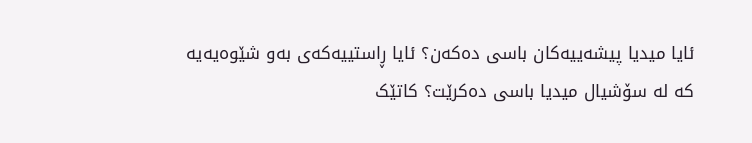ئایا میدیا پیشەییەکان باسی دەکەن؟ ئایا ڕاستییەکەی بەو شێوەیەیە کە لە سۆشیال میدیا باسی دەکرێت؟ کاتێک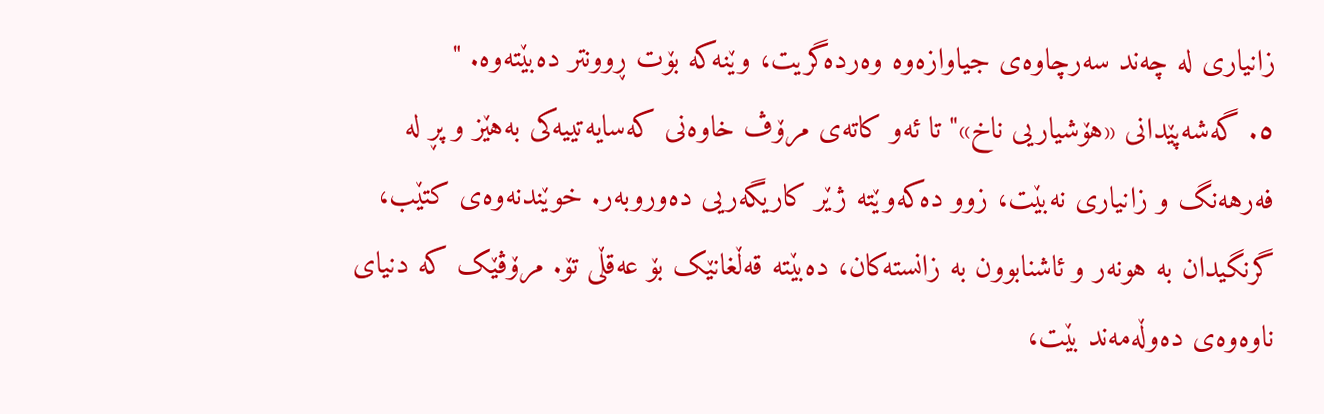زانیاری لە چەند سەرچاوەی جیاوازەوە وەردەگریت، وێنەکە بۆت ڕوونتر دەبێتەوە. "
٥. گەشەپێدانی «هۆشیاریی ناخ»" تا ئەو کاتەی مرۆڤ خاوەنی کەسایەتییەکی بەهێز و پڕ لە فەرهەنگ و زانیاری نەبێت، زوو دەکەوێتە ژێر کاریگەریی دەوروبەر. خوێندنەوەی کتێب، گرنگیدان بە هونەر و ئاشنابوون بە زانستەکان، دەبێتە قەڵغانێک بۆ عەقڵی تۆ. مرۆڤێک کە دنیای ناوەوەی دەوڵەمەند بێت،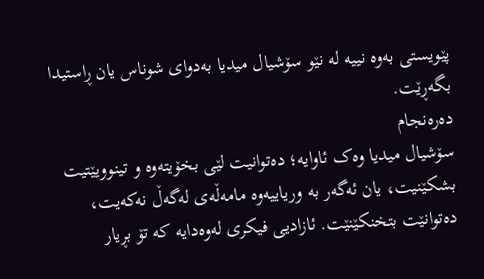پێویستی بەوە نییە لە نێو سۆشیال میدیا بەدوای شوناس یان ڕاستیدا بگەڕێت.
دەرەنجام
سۆشیال میدیا وەک ئاوایە؛ دەتوانیت لێی بخۆیتەوە و تینوویێتیت بشکێنیت، یان ئەگەر بە وریاییەوە مامەڵەی لەگەڵ نەکەیت، دەتوانێت بتخنکێنێت. ئازادیی فیکری لەوەدایە کە تۆ بڕیار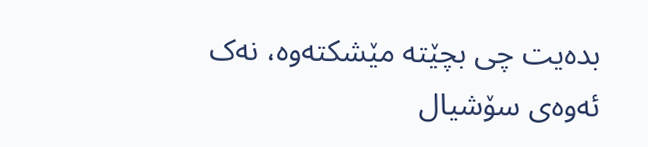بدەیت چی بچێتە مێشکتەوە، نەک ئەوەی سۆشیال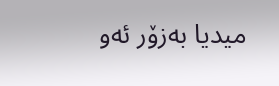میدیا بەزۆر ئەو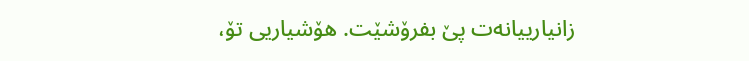زانیارییانەت پێ بفرۆشێت. هۆشیاریی تۆ،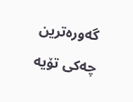گەورەترین چەکی تۆیە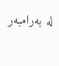لە بەرامبەر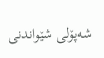شەپۆلی شێواندنی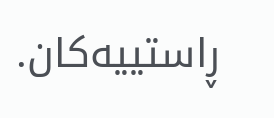ڕاستییەکان.